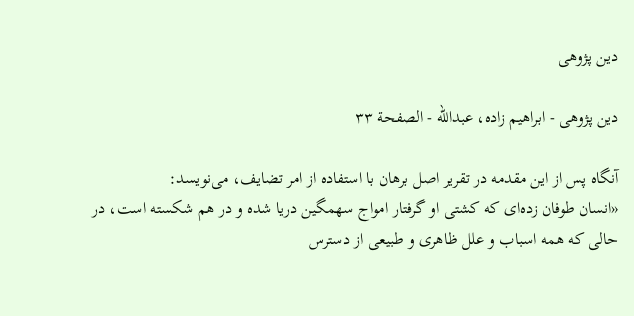دين پژوهى

دين پژوهى - ابراهیم زاده، عبدالله - الصفحة ٣٣

آنگاه پس از اين مقدمه در تقرير اصل برهان با استفاده از امر تضايف، مى‌نويسد:
«انسان طوفان زده‌اى كه كشتى او گرفتار امواج سهمگين دريا شده و در هم شكسته است، در حالى كه همه اسباب و علل ظاهرى و طبيعى از دسترس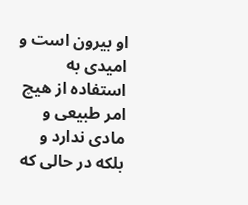او بيرون است و اميدى به استفاده از هيچ امر طبيعى و مادى ندارد و بلكه در حالى كه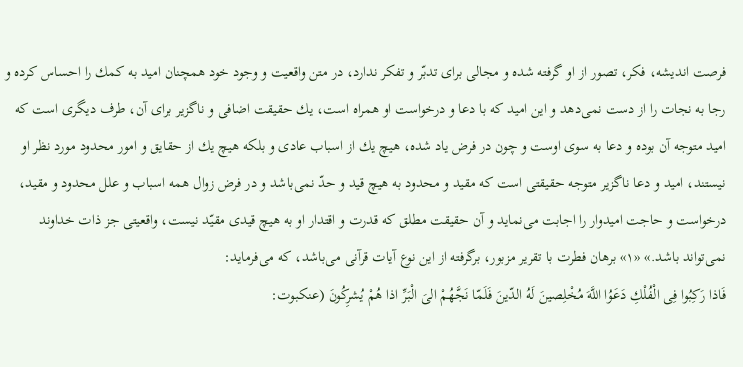فرصت انديشه، فكر، تصور از او گرفته شده و مجالى براى تدبّر و تفكر ندارد، در متن واقعيت و وجود خود همچنان اميد به كمك را احساس كرده و رجا به نجات را از دست نمى‌دهد و اين اميد كه با دعا و درخواست او همراه است، يك حقيقت اضافى و ناگزير براى آن، طرف ديگرى است كه اميد متوجه آن بوده و دعا به سوى اوست و چون در فرض ياد شده، هيچ يك از اسباب عادى و بلكه هيچ يك از حقايق و امور محدود مورد نظر او نيستند، اميد و دعا ناگزير متوجه حقيقتى است كه مقيد و محدود به هيچ قيد و حدّ نمى‌باشد و در فرض زوال همه اسباب و علل محدود و مقيد، درخواست و حاجت اميدوار را اجابت مى‌نمايد و آن حقيقت مطلق كه قدرت و اقتدار او به هيچ قيدى مقيّد نيست، واقعيتى جز ذات خداوند نمى‌تواند باشد.» «١» برهان فطرت با تقرير مزبور، برگرفته از اين نوع آيات قرآنى مى‌باشد، كه مى‌فرمايد:
فَاذا رَكِبُوا فِى الْفُلْكِ دَعَوُا اللَّهَ مُخْلِصينَ لَهُ الدّينَ فَلَمّا نَجَّهُمْ الىَ الْبَرِّ اذا هُمْ يُشرِكُونَ‌ (عنكبوت: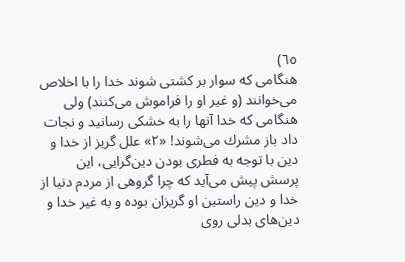٦٥)
هنگامى كه سوار بر كشتى شوند خدا را با اخلاص مى‌خوانند (و غير او را فراموش مى‌كنند) ولى هنگامى كه خدا آنها را به خشكى رسانيد و نجات داد باز مشرك مى‌شوند! «٢» علل گريز از خدا و دين‌ با توجه به فطرى بودن دين‌گرايى، اين پرسش پيش مى‌آيد كه چرا گروهى از مردم دنيا از خدا و دين راستين او گريزان بوده و به غير خدا و دين‌هاى بدلى روى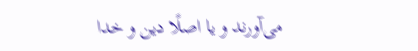مى‌آورند و يا اصلًا دين و خدا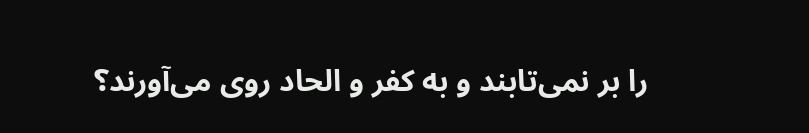را بر نمى‌تابند و به كفر و الحاد روى مى‌آورند؟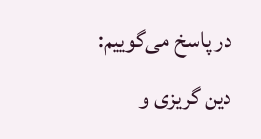در پاسخ مى‌گوييم: دين گريزى و